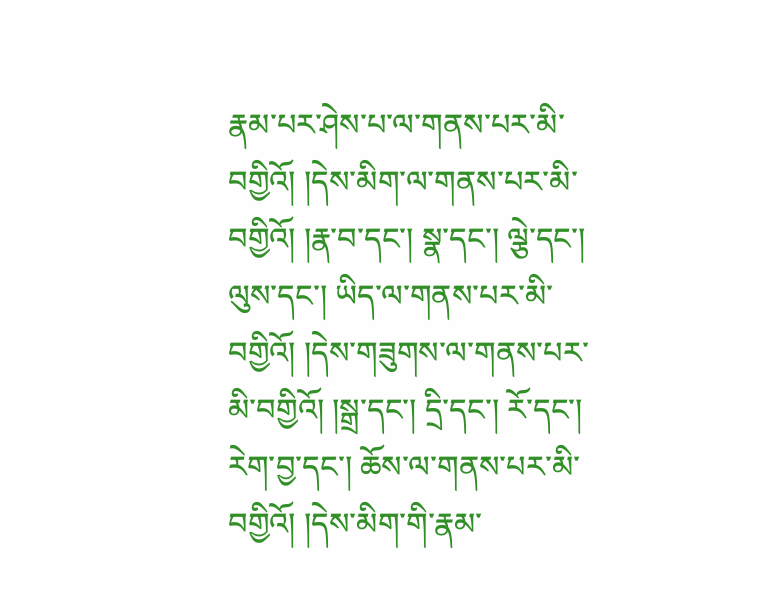རྣམ་པར་ཤེས་པ་ལ་གནས་པར་མི་བགྱིའོ། །དེས་མིག་ལ་གནས་པར་མི་བགྱིའོ། །རྣ་བ་དང་། སྣ་དང་། ལྕེ་དང་། ལུས་དང་། ཡིད་ལ་གནས་པར་མི་བགྱིའོ། །དེས་གཟུགས་ལ་གནས་པར་མི་བགྱིའོ། །སྒྲ་དང་། དྲི་དང་། རོ་དང་། རེག་བྱ་དང་། ཆོས་ལ་གནས་པར་མི་བགྱིའོ། །དེས་མིག་གི་རྣམ་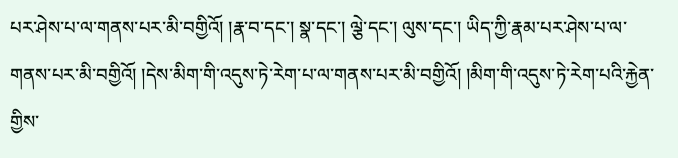པར་ཤེས་པ་ལ་གནས་པར་མི་བགྱིའོ། །རྣ་བ་དང་། སྣ་དང་། ལྕེ་དང་། ལུས་དང་། ཡིད་ཀྱི་རྣམ་པར་ཤེས་པ་ལ་གནས་པར་མི་བགྱིའོ། །དེས་མིག་གི་འདུས་ཏེ་རེག་པ་ལ་གནས་པར་མི་བགྱིའོ། །མིག་གི་འདུས་ཏེ་རེག་པའི་རྐྱེན་གྱིས་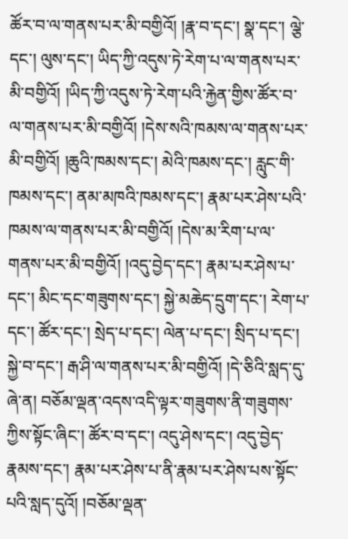ཚོར་བ་ལ་གནས་པར་མི་བགྱིའོ། །རྣ་བ་དང་། སྣ་དང་། ལྕེ་དང་། ལུས་དང་། ཡིད་ཀྱི་འདུས་ཏེ་རེག་པ་ལ་གནས་པར་མི་བགྱིའོ། །ཡིད་ཀྱི་འདུས་ཏེ་རེག་པའི་རྐྱེན་གྱིས་ཚོར་བ་ལ་གནས་པར་མི་བགྱིའོ། །དེས་སའི་ཁམས་ལ་གནས་པར་མི་བགྱིའོ། །ཆུའི་ཁམས་དང་། མེའི་ཁམས་དང་། རླུང་གི་ཁམས་དང་། ནམ་མཁའི་ཁམས་དང་། རྣམ་པར་ཤེས་པའི་ཁམས་ལ་གནས་པར་མི་བགྱིའོ། །དེས་མ་རིག་པ་ལ་གནས་པར་མི་བགྱིའོ། །འདུ་བྱེད་དང་། རྣམ་པར་ཤེས་པ་དང་། མིང་དང་གཟུགས་དང་། སྐྱེ་མཆེད་དྲུག་དང་། རེག་པ་དང་། ཚོར་དང་། སྲེད་པ་དང་། ལེན་པ་དང་། སྲིད་པ་དང་། སྐྱེ་བ་དང་། རྒ་ཤི་ལ་གནས་པར་མི་བགྱིའོ། །དེ་ཅིའི་སླད་དུ་ཞེ་ན། བཅོམ་ལྡན་འདས་འདི་ལྟར་གཟུགས་ནི་གཟུགས་ཀྱིས་སྟོང་ཞིང་། ཚོར་བ་དང་། འདུ་ཤེས་དང་། འདུ་བྱེད་རྣམས་དང་། རྣམ་པར་ཤེས་པ་ནི་རྣམ་པར་ཤེས་པས་སྟོང་པའི་སླད་དུའོ། །བཅོམ་ལྡན་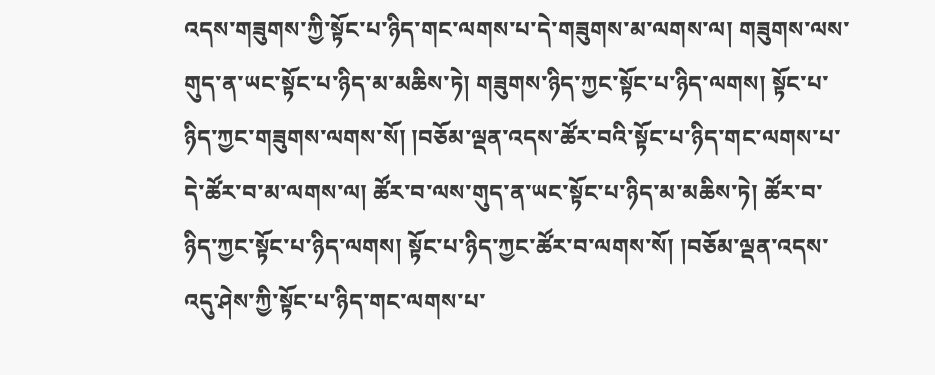འདས་གཟུགས་ཀྱི་སྟོང་པ་ཉིད་གང་ལགས་པ་དེ་གཟུགས་མ་ལགས་ལ། གཟུགས་ལས་གུད་ན་ཡང་སྟོང་པ་ཉིད་མ་མཆིས་ཏེ། གཟུགས་ཉིད་ཀྱང་སྟོང་པ་ཉིད་ལགས། སྟོང་པ་ཉིད་ཀྱང་གཟུགས་ལགས་སོ། །བཅོམ་ལྡན་འདས་ཚོར་བའི་སྟོང་པ་ཉིད་གང་ལགས་པ་དེ་ཚོར་བ་མ་ལགས་ལ། ཚོར་བ་ལས་གུད་ན་ཡང་སྟོང་པ་ཉིད་མ་མཆིས་ཏེ། ཚོར་བ་ཉིད་ཀྱང་སྟོང་པ་ཉིད་ལགས། སྟོང་པ་ཉིད་ཀྱང་ཚོར་བ་ལགས་སོ། །བཅོམ་ལྡན་འདས་འདུ་ཤེས་ཀྱི་སྟོང་པ་ཉིད་གང་ལགས་པ་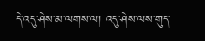དེ་འདུ་ཤེས་མ་ལགས་ལ། འདུ་ཤེས་ལས་གུད་